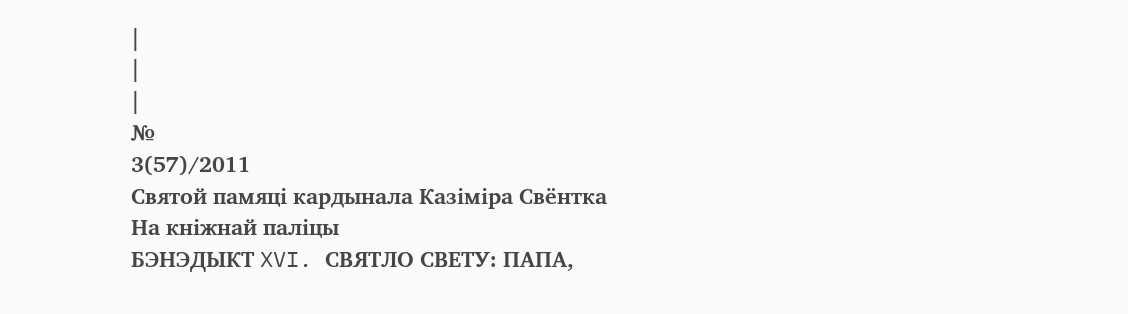|
|
|
№
3(57)/2011
Святой памяці кардынала Казіміра Свёнтка
На кніжнай паліцы
БЭНЭДЫКТ XVI. СВЯТЛО СВЕТУ: ПАПА,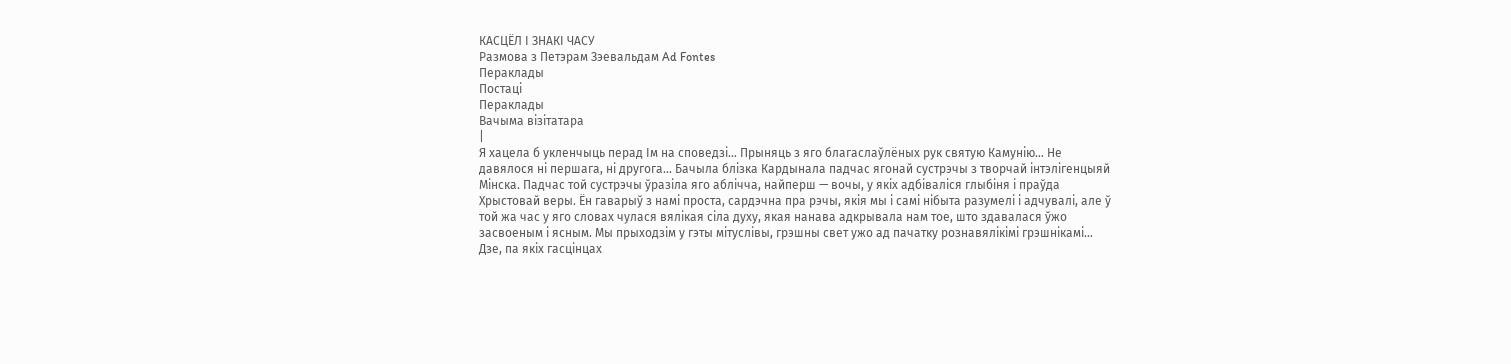КАСЦЁЛ І ЗНАКІ ЧАСУ
Размова з Петэрам Зэевальдам Ad Fontes
Пераклады
Постаці
Пераклады
Вачыма візітатара
|
Я хацела б укленчыць перад Ім на споведзі… Прыняць з яго благаслаўлёных рук святую Камунію… Не давялося ні першага, ні другога... Бачыла блізка Кардынала падчас ягонай сустрэчы з творчай інтэлігенцыяй Мінска. Падчас той сустрэчы ўразіла яго аблічча, найперш — вочы, у якіх адбіваліся глыбіня і праўда Хрыстовай веры. Ён гаварыў з намі проста, сардэчна пра рэчы, якія мы і самі нібыта разумелі і адчувалі, але ў той жа час у яго словах чулася вялікая сіла духу, якая нанава адкрывала нам тое, што здавалася ўжо засвоеным і ясным. Мы прыходзім у гэты мітуслівы, грэшны свет ужо ад пачатку рознавялікімі грэшнікамі… Дзе, па якіх гасцінцах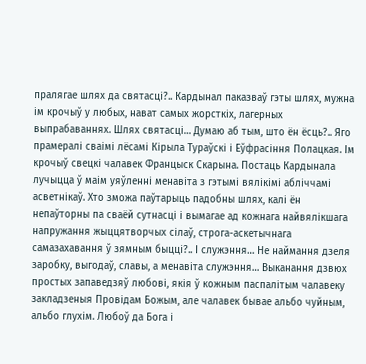пралягае шлях да святасці?.. Кардынал паказваў гэты шлях, мужна ім крочыў у любых, нават самых жорсткіх, лагерных выпрабаваннях. Шлях святасці… Думаю аб тым, што ён ёсць?.. Яго прамералі сваімі лёсамі Кірыла Тураўскі і Еўфрасіння Полацкая. Ім крочыў свецкі чалавек Францыск Скарына. Постаць Кардынала лучыцца ў маім уяўленні менавіта з гэтымі вялікімі абліччамі асветнікаў. Хто зможа паўтарыць падобны шлях, калі ён непаўторны па сваёй сутнасці і вымагае ад кожнага найвялікшага напружання жыццятворчых сілаў, строга-аскетычнага самазахавання ў зямным быцці?.. І служэння… Не наймання дзеля заробку, выгодаў, славы, а менавіта служэння… Выканання дзвюх простых запаведзяў любові, якія ў кожным паспалітым чалавеку закладзеныя Провідам Божым, але чалавек бывае альбо чуйным, альбо глухім. Любоў да Бога і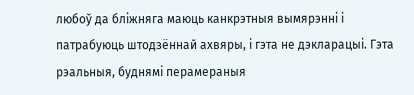любоў да бліжняга маюць канкрэтныя вымярэнні і патрабуюць штодзённай ахвяры, і гэта не дэкларацыі. Гэта рэальныя, буднямі перамераныя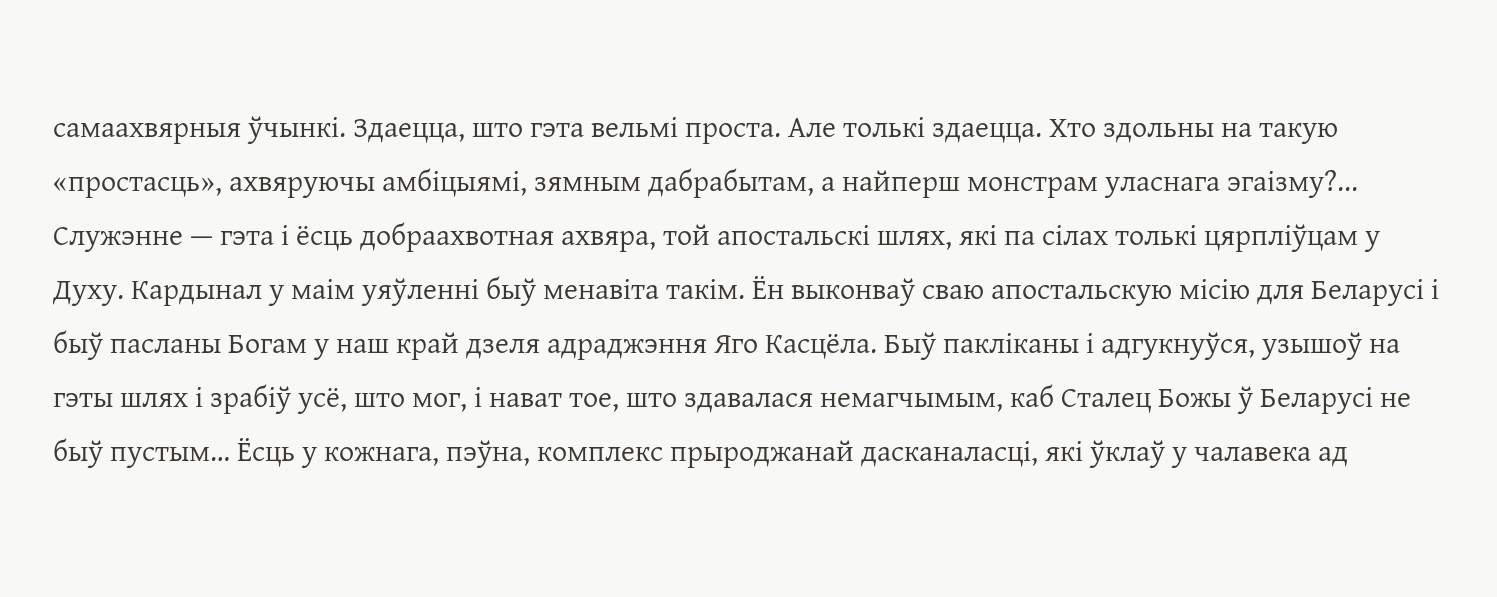самаахвярныя ўчынкі. Здаецца, што гэта вельмі проста. Але толькі здаецца. Хто здольны на такую «простасць», ахвяруючы амбіцыямі, зямным дабрабытам, а найперш монстрам уласнага эгаізму?... Служэнне — гэта і ёсць добраахвотная ахвяра, той апостальскі шлях, які па сілах толькі цярпліўцам у Духу. Кардынал у маім уяўленні быў менавіта такім. Ён выконваў сваю апостальскую місію для Беларусі і быў пасланы Богам у наш край дзеля адраджэння Яго Касцёла. Быў пакліканы і адгукнуўся, узышоў на гэты шлях і зрабіў усё, што мог, і нават тое, што здавалася немагчымым, каб Сталец Божы ў Беларусі не быў пустым… Ёсць у кожнага, пэўна, комплекс прыроджанай дасканаласці, які ўклаў у чалавека ад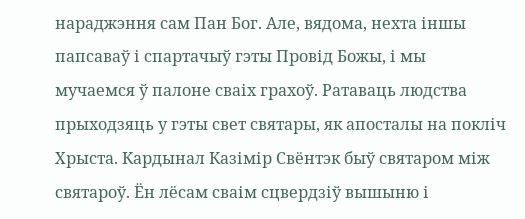нараджэння сам Пан Бог. Але, вядома, нехта іншы папсаваў і спартачыў гэты Провід Божы, і мы мучаемся ў палоне сваіх грахоў. Ратаваць людства прыходзяць у гэты свет святары, як апосталы на покліч Хрыста. Кардынал Казімір Свёнтэк быў святаром між святароў. Ён лёсам сваім сцвердзіў вышыню і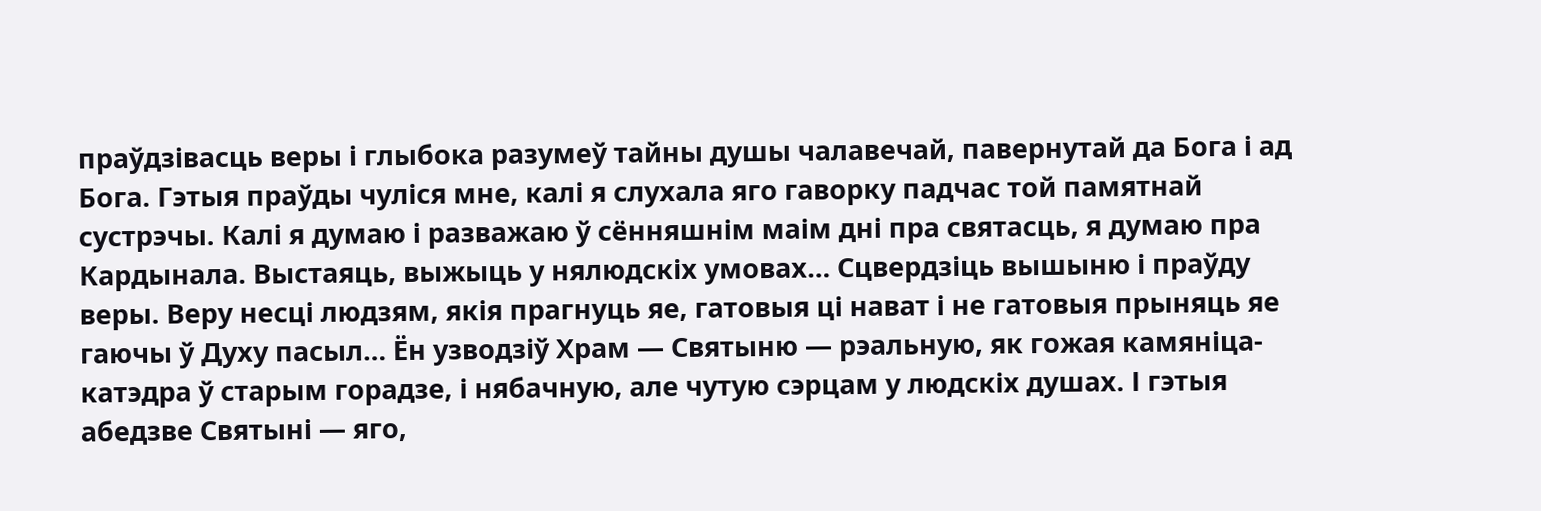праўдзівасць веры і глыбока разумеў тайны душы чалавечай, павернутай да Бога і ад Бога. Гэтыя праўды чуліся мне, калі я слухала яго гаворку падчас той памятнай сустрэчы. Калі я думаю і разважаю ў сённяшнім маім дні пра святасць, я думаю пра Кардынала. Выстаяць, выжыць у нялюдскіх умовах… Сцвердзіць вышыню і праўду веры. Веру несці людзям, якія прагнуць яе, гатовыя ці нават і не гатовыя прыняць яе гаючы ў Духу пасыл… Ён узводзіў Храм — Святыню — рэальную, як гожая камяніца-катэдра ў старым горадзе, і нябачную, але чутую сэрцам у людскіх душах. І гэтыя абедзве Святыні — яго,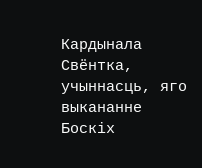Кардынала Свёнтка, учыннасць, яго выкананне Боскіх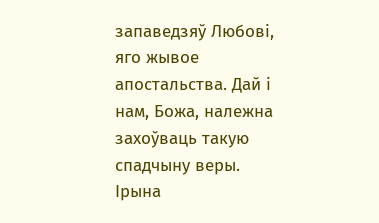запаведзяў Любові, яго жывое апостальства. Дай і нам, Божа, належна захоўваць такую спадчыну веры.
Ірына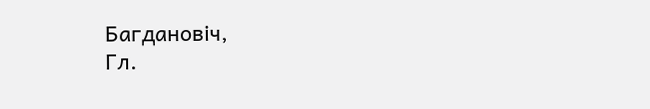Багдановіч,
Гл.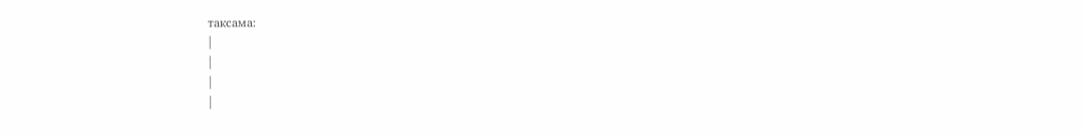таксама:
|
|
|
|